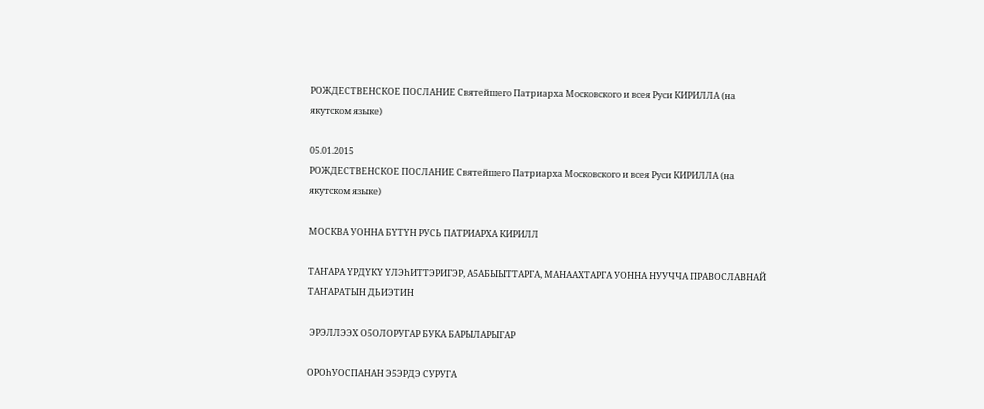РОЖДЕСТВЕНСКОЕ ПОСЛАНИЕ Святейшего Патриарха Московского и всея Руси КИРИЛЛА (на якутском языке)

05.01.2015
РОЖДЕСТВЕНСКОЕ ПОСЛАНИЕ Святейшего Патриарха Московского и всея Руси КИРИЛЛА (на якутском языке)

МОСКВА УОННА БҮТҮН РУСЬ ПАТРИАРХА КИРИЛЛ

ТАҤАРА ҮРДҮКҮ ҮЛЭhИТТЭРИГЭР, А5АБЫЫТТАРГА, МАНААХТАРГА УОННА НУУЧЧА ПРАВОСЛАВНАЙ ТАҤАРАТЫН ДЬИЭТИН

 ЭРЭЛЛЭЭХ О5ОЛОРУГАР БУКА БАРЫЛАРЫГАР

ОРОhУОСПАНАН Э5ЭРДЭ СУРУГА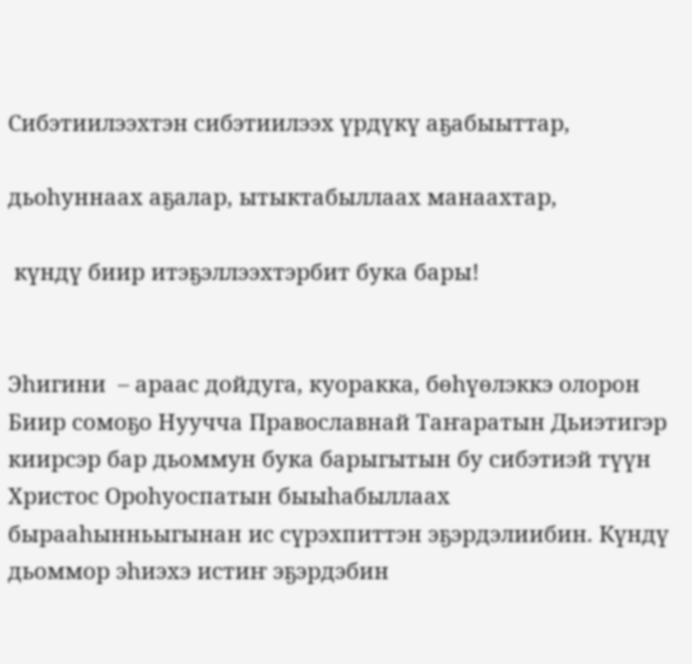Сибэтиилээхтэн сибэтиилээх үрдүкү аҕабыыттар,

дьоһуннаах аҕалар, ытыктабыллаах манаахтар,

 күндү биир итэҕэллээхтэрбит бука бары!


Эһигини  – араас дойдуга, куоракка, бөһүөлэккэ олорон Биир сомоҕо Нуучча Православнай Таҥаратын Дьиэтигэр киирсэр бар дьоммун бука барыгытын бу сибэтиэй түүн Христос Ороһуоспатын быыһабыллаах бырааһынньыгынан ис сүрэхпиттэн эҕэрдэлиибин. Күндү дьоммор эһиэхэ истиҥ эҕэрдэбин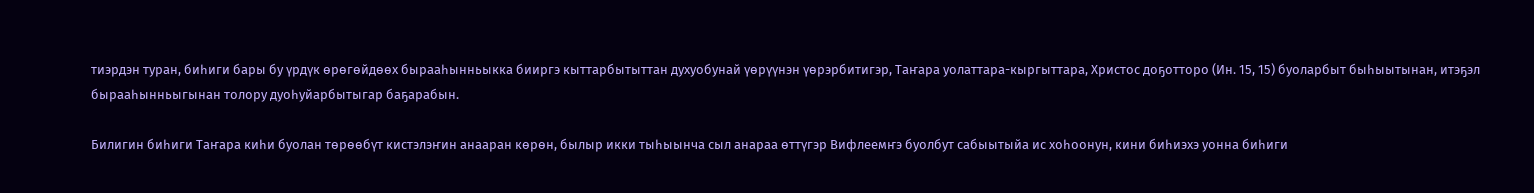тиэрдэн туран, биһиги бары бу үрдүк өрөгөйдөөх бырааһынньыкка бииргэ кыттарбытыттан духуобунай үөрүүнэн үөрэрбитигэр, Таҥара уолаттара-кыргыттара, Христос доҕотторо (Ин. 15, 15) буоларбыт быһыытынан, итэҕэл бырааһынньыгынан толору дуоһуйарбытыгар баҕарабын.

Билигин биһиги Таҥара киһи буолан төрөөбүт кистэлэҥин анааран көрөн, былыр икки тыһыынча сыл анараа өттүгэр Вифлеемҥэ буолбут сабыытыйа ис хоһоонун, кини биһиэхэ уонна биһиги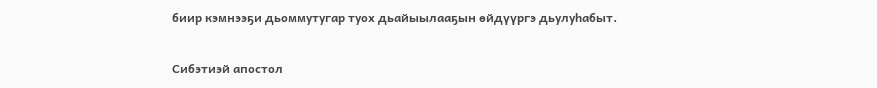биир кэмнээҕи дьоммутугар туох дьайыылааҕын өйдүүргэ дьулуһабыт.

Сибэтиэй апостол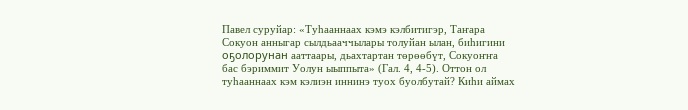Павел суруйар: «Туһааннаах кэмэ кэлбитигэр, Таҥара Сокуон анныгар сылдьааччылары толуйан ылан, биһигини оҕолорунан ааттаары, дьахтартан төрөөбүт, Сокуоҥҥа бас бэриммит Уолун ыыппыта» (Гал. 4, 4-5). Оттон ол туһааннаах кэм кэлиэн иннинэ туох буолбутай? Киһи аймах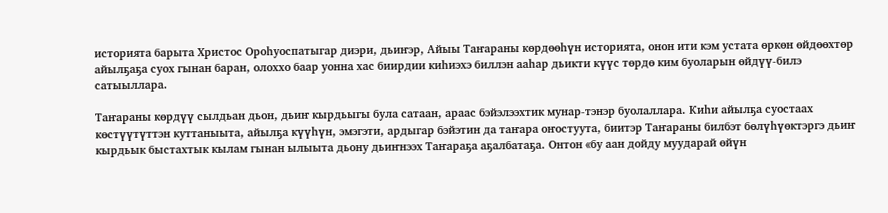историята барыта Христос Ороһуоспатыгар диэри, дьиҥэр, Айыы Таҥараны көрдөөһүн историята, онон ити кэм устата өркөн өйдөөхтөр айылҕаҕа суох гынан баран, олоххо баар уонна хас биирдии киһиэхэ биллэн ааһар дьикти күүс төрдө ким буоларын өйдүү-билэ сатыыллара.

Таҥараны көрдүү сылдьан дьон, дьиҥ кырдьыгы була сатаан, араас бэйэлээхтик мунар-тэнэр буолаллара. Киһи айылҕа суостаах көстүүтүттэн куттаныыта, айылҕа күүһүн, эмэгэти, ардыгар бэйэтин да таҥара оҥостуута, биитэр Таҥараны билбэт бөлүһүөктэргэ дьиҥ кырдьык быстахтык кылам гынан ылыыта дьону дьиҥнээх Таҥараҕа аҕалбатаҕа. Онтон «бу аан дойду муударай өйүн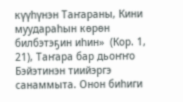күүһүнэн Таҥараны, Кини муудараһын көрөн билбэтэҕин иһин»  (Кор. 1, 21), Таҥара бар дьоҥҥо Бэйэтинэн тиийэргэ санаммыта. Онон биһиги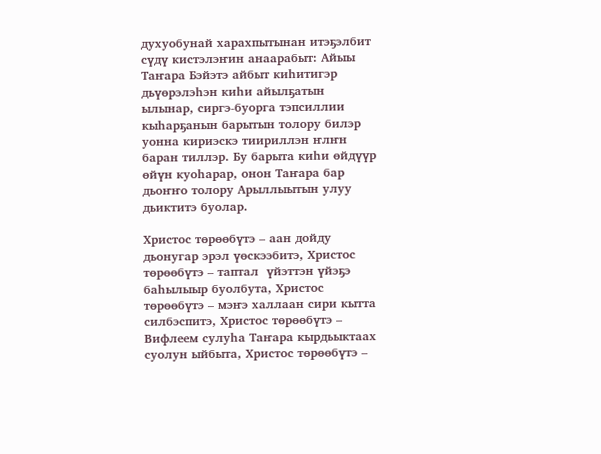духуобунай харахпытынан итэҕэлбит сүдү кистэлэҥин анаарабыт: Айыы Таҥара Бэйэтэ айбыт киһитигэр дьүөрэлэһэн киһи айылҕатын ылынар, сиргэ-буорга тэпсиллии кыһарҕанын барытын толору билэр уонна кириэскэ тиириллэн ҥлҥн баран тиллэр. Бу барыта киһи өйдүүр өйүн куоһарар, онон Таҥара бар дьоҥҥо толору Арыллыытын улуу дьиктитэ буолар.

Христос төрөөбүтэ – аан дойду дьонугар эрэл үөскээбитэ, Христос төрөөбүтэ – таптал  үйэттэн үйэҕэ баһылыыр буолбута, Христос төрөөбүтэ – мэҥэ халлаан сири кытта силбэспитэ, Христос төрөөбүтэ – Вифлеем сулуһа Таҥара кырдьыктаах суолун ыйбыта, Христос төрөөбүтэ –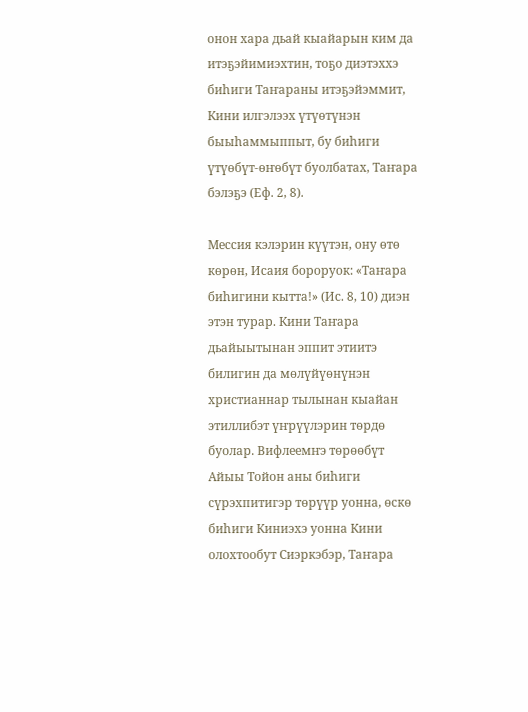онон хара дьай кыайарын ким да итэҕэйимиэхтин, тоҕо диэтэххэ биһиги Таҥараны итэҕэйэммит, Кини илгэлээх үтүөтүнэн быыһаммыппыт, бу биһиги үтүөбүт-өҥөбүт буолбатах, Таҥара бэлэҕэ (Еф. 2, 8).

Мессия кэлэрин күүтэн, ону өтө көрөн, Исаия бороруок: «Таҥара биһигини кытта!» (Ис. 8, 10) диэн этэн турар. Кини Таҥара дьайыытынан эппит этиитэ билигин да мөлүйүөнүнэн христианнар тылынан кыайан этиллибэт үҥрүүлэрин төрдө буолар. Вифлеемҥэ төрөөбүт Айыы Тойон аны биһиги сүрэхпитигэр төрүүр уонна, өскө  биһиги Киниэхэ уонна Кини олохтообут Сиэркэбэр, Таҥара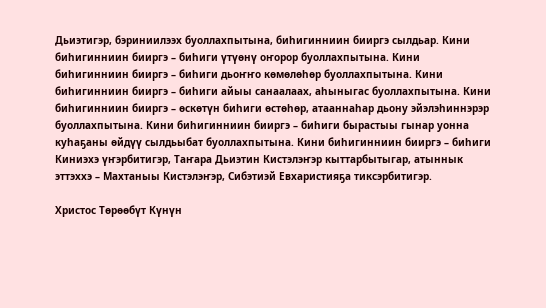Дьиэтигэр, бэриниилээх буоллахпытына, биһигинниин бииргэ сылдьар. Кини биһигинниин бииргэ – биһиги үтүөнү оҥорор буоллахпытына. Кини биһигинниин бииргэ – биһиги дьоҥҥо көмөлөһөр буоллахпытына. Кини биһигинниин бииргэ – биһиги айыы санаалаах, аһыныгас буоллахпытына. Кини биһигинниин бииргэ – өскөтүн биһиги өстөһөр, атааннаһар дьону эйэлэһиннэрэр буоллахпытына. Кини биһигинниин бииргэ – биһиги бырастыы гынар уонна куһаҕаны өйдүү сылдьыбат буоллахпытына. Кини биһигинниин бииргэ – биһиги Киниэхэ үҥэрбитигэр, Таҥара Дьиэтин Кистэлэҥэр кыттарбытыгар, атыннык эттэххэ – Махтаныы Кистэлэҥэр, Сибэтиэй Евхаристияҕа тиксэрбитигэр.

Христос Төрөөбүт Күнүн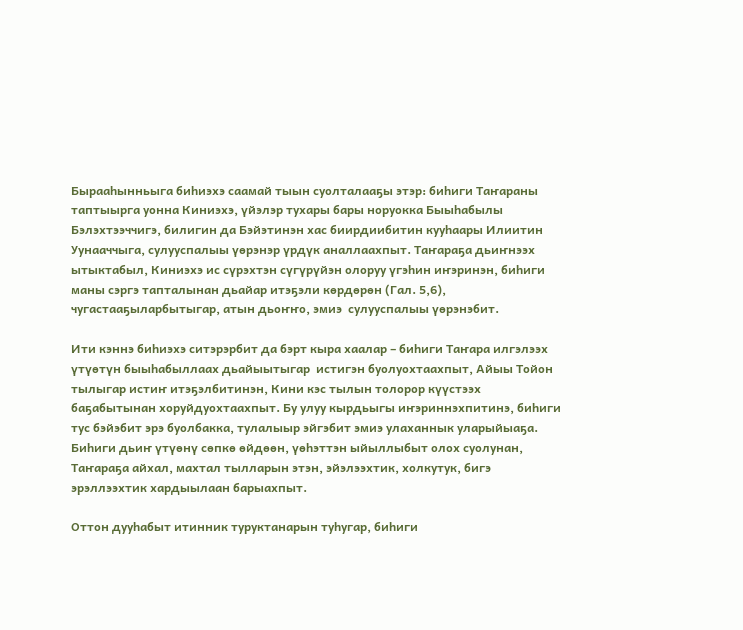Бырааһынньыга биһиэхэ саамай тыын суолталааҕы этэр: биһиги Таҥараны таптыырга уонна Киниэхэ, үйэлэр тухары бары норуокка Быыһабылы Бэлэхтээччигэ, билигин да Бэйэтинэн хас биирдиибитин кууһаары Илиитин Уунааччыга, сулууспалыы үөрэнэр үрдүк аналлаахпыт. Таҥараҕа дьиҥнээх ытыктабыл, Киниэхэ ис сүрэхтэн сүгүрүйэн олоруу үгэһин иҥэринэн, биһиги маны сэргэ тапталынан дьайар итэҕэли көрдөрөн (Гал. 5,6), чугастааҕыларбытыгар, атын дьоҥҥо, эмиэ  сулууспалыы үөрэнэбит.

Ити кэннэ биһиэхэ ситэрэрбит да бэрт кыра хаалар – биһиги Таҥара илгэлээх үтүөтүн быыһабыллаах дьайыытыгар  истигэн буолуохтаахпыт, Айыы Тойон тылыгар истиҥ итэҕэлбитинэн, Кини кэс тылын толорор күүстээх баҕабытынан хоруйдуохтаахпыт. Бу улуу кырдьыгы иҥэриннэхпитинэ, биһиги тус бэйэбит эрэ буолбакка, тулалыыр эйгэбит эмиэ улаханнык уларыйыаҕа. Биһиги дьиҥ үтүөнү сөпкө өйдөөн, үөһэттэн ыйыллыбыт олох суолунан, Таҥараҕа айхал, махтал тылларын этэн, эйэлээхтик, холкутук, бигэ эрэллээхтик хардыылаан барыахпыт.

Оттон дууһабыт итинник туруктанарын туһугар, биһиги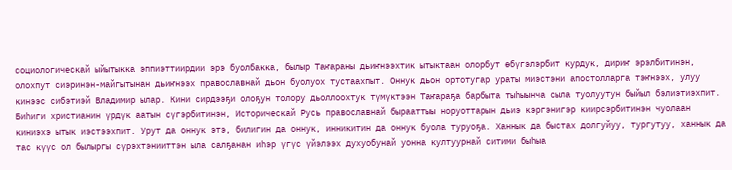социологическай ыйытыкка эппиэттиирдии эрэ буолбакка, былыр Таҥараны дьиҥнээхтик ытыктаан олорбут өбүгэлэрбит курдук, дириҥ эрэлбитинэн, олохпут сиэринэн-майгытынан дьиҥнээх православнай дьон буолуох тустаахпыт. Оннук дьон ортотугар ураты миэстэни апостолларга тэҥнээх, улуу кинээс сибэтиэй Владимир ылар. Кини сирдээҕи олоҕун толору дьоллоохтук түмүктээн Таҥараҕа барбыта тыһыынча сыла туолуутун быйыл бэлиэтиэхпит. Биһиги христианин үрдүк аатын сүгэрбитинэн, Историческай Русь православнай бырааттыы норуоттарын дьиэ кэргэнигэр киирсэрбитинэн чуолаан киниэхэ ытык иэстээхпит. Урут да оннук этэ, билигин да оннук, инникитин да оннук буола туруоҕа. Ханнык да быстах долгуйуу, тургутуу, ханнык да тас күүс ол былыргы сүрэхтэнииттэн ыла салҕанан иһэр үгүс үйэлээх духуобунай уонна култуурнай ситими быһыа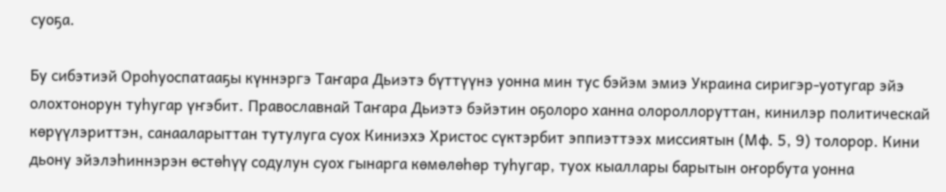суоҕа.

Бу сибэтиэй Ороһуоспатааҕы күннэргэ Таҥара Дьиэтэ бүттүүнэ уонна мин тус бэйэм эмиэ Украина сиригэр-уотугар эйэ олохтонорун туһугар үҥэбит. Православнай Таҥара Дьиэтэ бэйэтин оҕолоро ханна олороллоруттан, кинилэр политическай көрүүлэриттэн, санааларыттан тутулуга суох Киниэхэ Христос сүктэрбит эппиэттээх миссиятын (Мф. 5, 9) толорор. Кини дьону эйэлэһиннэрэн өстөһүү содулун суох гынарга көмөлөһөр туһугар, туох кыаллары барытын оҥорбута уонна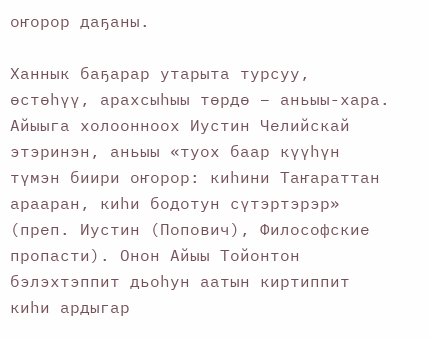оҥорор даҕаны.

Ханнык баҕарар утарыта турсуу, өстөһүү, арахсыһыы төрдө – аньыы-хара. Айыыга холоонноох Иустин Челийскай этэринэн, аньыы «туох баар күүһүн  түмэн биири оҥорор: киһини Таҥараттан арааран, киһи бодотун сүтэртэрэр»  (преп. Иустин (Попович), Философские пропасти). Онон Айыы Тойонтон бэлэхтэппит дьоһун аатын киртиппит киһи ардыгар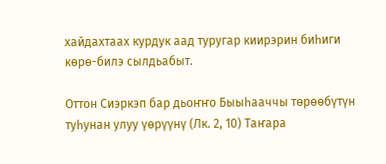хайдахтаах курдук аад туругар киирэрин биһиги көрө-билэ сылдьабыт.

Оттон Сиэркэп бар дьоҥҥо Быыһааччы төрөөбүтүн туһунан улуу үөрүүнү (Лк. 2, 10) Таҥара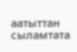аатыттан сыламтата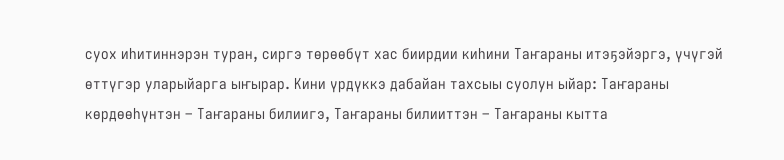суох иһитиннэрэн туран, сиргэ төрөөбүт хас биирдии киһини Таҥараны итэҕэйэргэ, үчүгэй өттүгэр уларыйарга ыҥырар. Кини үрдүккэ дабайан тахсыы суолун ыйар: Таҥараны көрдөөһүнтэн – Таҥараны билиигэ, Таҥараны билииттэн – Таҥараны кытта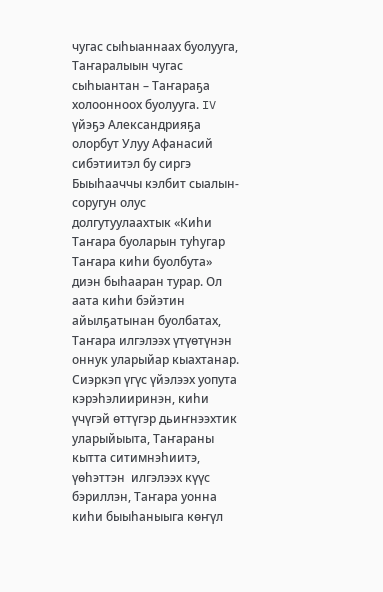чугас сыһыаннаах буолууга, Таҥаралыын чугас сыһыантан – Таҥараҕа холоонноох буолууга. IV үйэҕэ Александрияҕа олорбут Улуу Афанасий сибэтиитэл бу сиргэ Быыһааччы кэлбит сыалын-соругун олус долгутуулаахтык «Киһи Таҥара буоларын туһугар Таҥара киһи буолбута» диэн быһааран турар. Ол аата киһи бэйэтин айылҕатынан буолбатах, Таҥара илгэлээх үтүөтүнэн оннук уларыйар кыахтанар. Сиэркэп үгүс үйэлээх уопута кэрэһэлииринэн, киһи үчүгэй өттүгэр дьиҥнээхтик уларыйыыта, Таҥараны кытта ситимнэһиитэ, үөһэттэн  илгэлээх күүс бэриллэн, Таҥара уонна киһи быыһаныыга көҥүл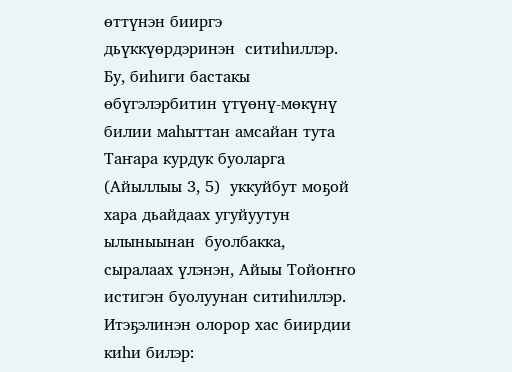өттүнэн бииргэ дьүккүөрдэринэн  ситиһиллэр. Бу, биһиги бастакы өбүгэлэрбитин үтүөнү-мөкүнү билии маһыттан амсайан тута Таҥара курдук буоларга (Айыллыы 3, 5)  уккуйбут моҕой  хара дьайдаах угуйуутун ылыныынан  буолбакка, сыралаах үлэнэн, Айыы Тойоҥҥо истигэн буолуунан ситиһиллэр. Итэҕэлинэн олорор хас биирдии киһи билэр: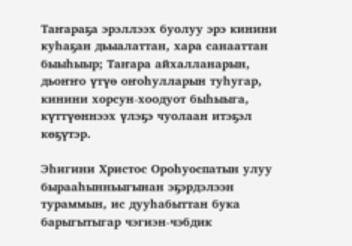Таҥараҕа эрэллээх буолуу эрэ кинини куһаҕан дьыалаттан, хара санааттан быыһыыр; Таҥара айхалланарын, дьоҥҥо үтүө оҥоһулларын туһугар, кинини хорсун-хоодуот быһыыга, күттүөннээх үлэҕэ чуолаан итэҕэл көҕүтэр.

Эһигини Христос Ороһуоспатын улуу бырааһынньыгынан эҕэрдэлээн тураммын, ис дууһабыттан бука барыгытыгар чэгиэн-чэбдик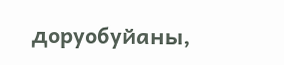доруобуйаны,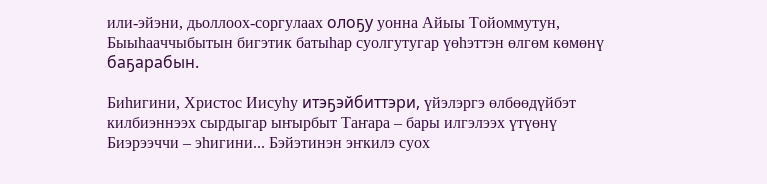или-эйэни, дьоллоох-соргулаах олоҕу уонна Айыы Тойоммутун, Быыһааччыбытын бигэтик батыһар суолгутугар үөһэттэн өлгөм көмөнү баҕарабын.

Биһигини, Христос Иисуһу итэҕэйбиттэри, үйэлэргэ өлбөөдүйбэт килбиэннээх сырдыгар ыҥырбыт Таҥара – бары илгэлээх үтүөнү Биэрээччи – эһигини... Бэйэтинэн эҥкилэ суох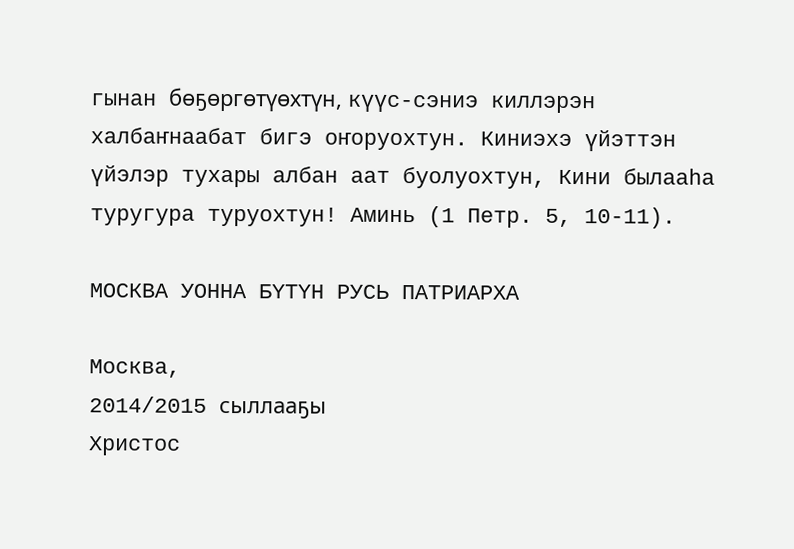гынан бөҕөргөтүөхтүн, күүс-сэниэ киллэрэн халбаҥнаабат бигэ оҥоруохтун. Киниэхэ үйэттэн үйэлэр тухары албан аат буолуохтун, Кини былааһа туругура туруохтун! Аминь (1 Петр. 5, 10-11).

МОСКВА УОННА БYТYН РУСЬ ПАТРИАРХА

Москва,
2014/2015 сыллааҕы
Христос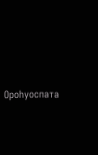Ороhуоспата